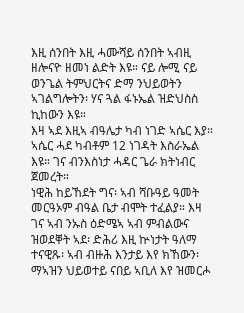እዚ ሰንበት እዚ ሓሙሻይ ሰንበት ኣብዚ ዘሎናዮ ዘመነ ልድት እዩ። ናይ ሎሚ ናይ ወንጌል ትምህርትና ድማ ንህይወትን ኣገልግሎትን፡ ሃና ጓል ፋኑኤል ዝድህስስ ኪከውን እዩ።
እዛ ኣደ እዚኣ ብዓሌታ ካብ ነገድ ኣሴር እያ። ኣሴር ሓደ ካብቶም 12 ነገዳት እስራኤል እዩ። ገና ብንእስነታ ሓዳር ጌራ ክትነብር ጀመረት።
ነዊሕ ከይኸደት ግና፡ ኣብ ሻቡዓይ ዓመት መርዓኦም ብዓል ቤታ ብሞት ተፈልያ። እዛ ገና ኣብ ንኡስ ዕድሜኣ ኣብ ምብልውና ዝወደቐት ኣደ፡ ድሕሪ እዚ ኵነታት ዓለማ ተናዊጹ፡ ኣብ ብዙሕ እንታይ እየ ክኸውን፡ ማኣዝን ህይወተይ ናበይ ኣቢለ እየ ዝመርሖ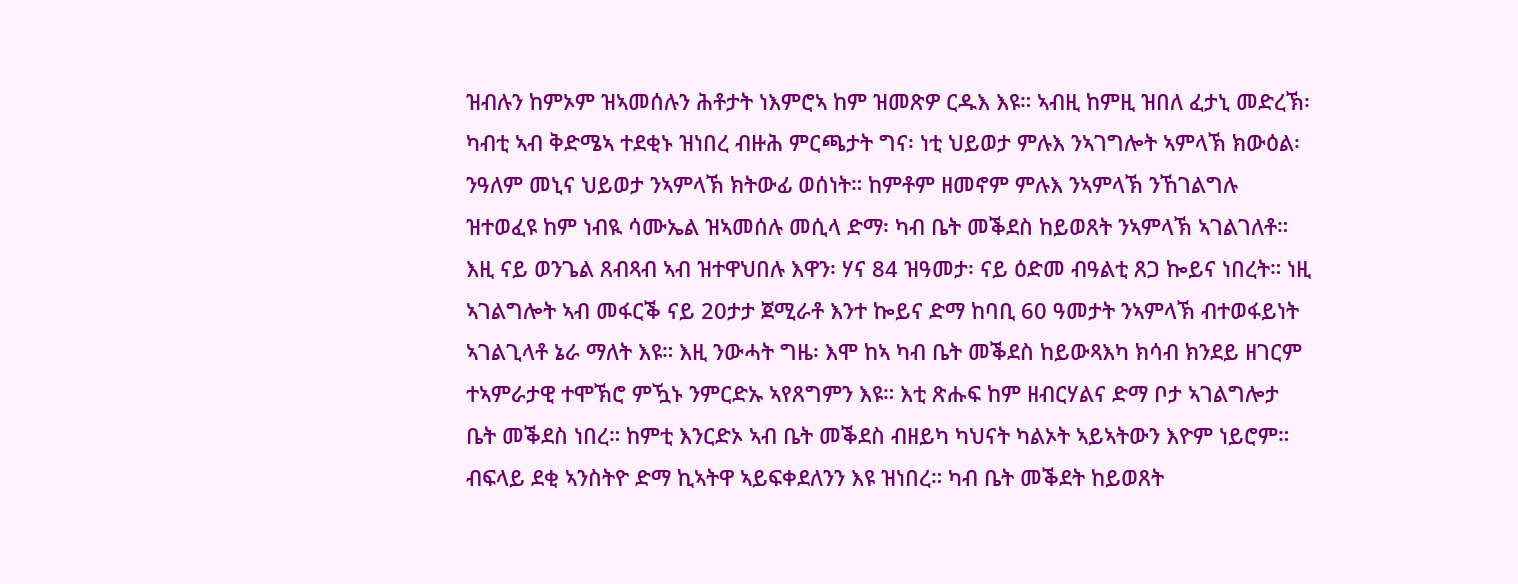ዝብሉን ከምኦም ዝኣመሰሉን ሕቶታት ነእምሮኣ ከም ዝመጽዎ ርዱእ እዩ። ኣብዚ ከምዚ ዝበለ ፈታኒ መድረኽ፡ ካብቲ ኣብ ቅድሜኣ ተደቂኑ ዝነበረ ብዙሕ ምርጫታት ግና፡ ነቲ ህይወታ ምሉእ ንኣገግሎት ኣምላኽ ክውዕል፡ ንዓለም መኒና ህይወታ ንኣምላኽ ክትውፊ ወሰነት። ከምቶም ዘመኖም ምሉእ ንኣምላኽ ንኸገልግሉ ዝተወፈዩ ከም ነብዪ ሳሙኤል ዝኣመሰሉ መሲላ ድማ፡ ካብ ቤት መቕደስ ከይወጸት ንኣምላኽ ኣገልገለቶ።
እዚ ናይ ወንጌል ጸብጻብ ኣብ ዝተዋህበሉ እዋን፡ ሃና 84 ዝዓመታ፡ ናይ ዕድመ ብዓልቲ ጸጋ ኰይና ነበረት። ነዚ ኣገልግሎት ኣብ መፋርቕ ናይ 20ታታ ጀሚራቶ እንተ ኰይና ድማ ከባቢ 60 ዓመታት ንኣምላኽ ብተወፋይነት ኣገልጊላቶ ኔራ ማለት እዩ። እዚ ንውሓት ግዜ፡ እሞ ከኣ ካብ ቤት መቕደስ ከይውጻእካ ክሳብ ክንደይ ዘገርም ተኣምራታዊ ተሞኽሮ ምዃኑ ንምርድኡ ኣየጸግምን እዩ። እቲ ጽሑፍ ከም ዘብርሃልና ድማ ቦታ ኣገልግሎታ ቤት መቕደስ ነበረ። ከምቲ እንርድኦ ኣብ ቤት መቕደስ ብዘይካ ካህናት ካልኦት ኣይኣትውን እዮም ነይሮም። ብፍላይ ደቂ ኣንስትዮ ድማ ኪኣትዋ ኣይፍቀደለንን እዩ ዝነበረ። ካብ ቤት መቕደት ከይወጸት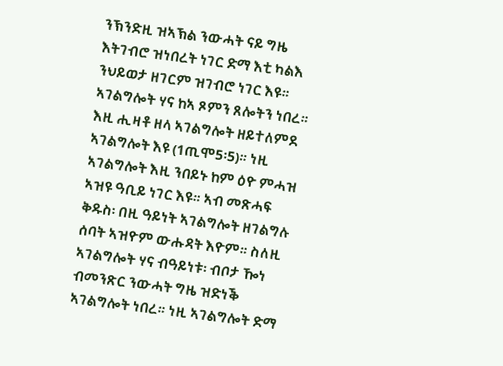ንኽንድዚ ዝኣኽል ንውሓት ናይ ግዜ እትገብሮ ዝነበረት ነገር ድማ እቲ ካልእ ንህይወታ ዘገርም ዝገብሮ ነገር እዩ። ኣገልግሎት ሃና ከኣ ጾምን ጸሎትን ነበረ። እዚ ሒዛቶ ዘላ ኣገልግሎት ዘይተለምደ ኣገልግሎት እዩ (1ጢሞ5፡5)። ነዚ ኣገልግሎት እዚ ንበይኑ ከም ዕዮ ምሓዝ ኣዝዩ ዓቢይ ነገር እዩ። ኣብ መጽሓፍ ቅዱስ፡ በዚ ዓይነት ኣገልግሎት ዘገልግሉ ሰባት ኣዝዮም ውሑዳት እዮም። ስለዚ ኣገልግሎት ሃና ብዓይነቱ፡ ብቦታ ዀነ ብመንጽር ንውሓት ግዜ ዝድነቕ ኣገልግሎት ነበረ። ነዚ ኣገልግሎት ድማ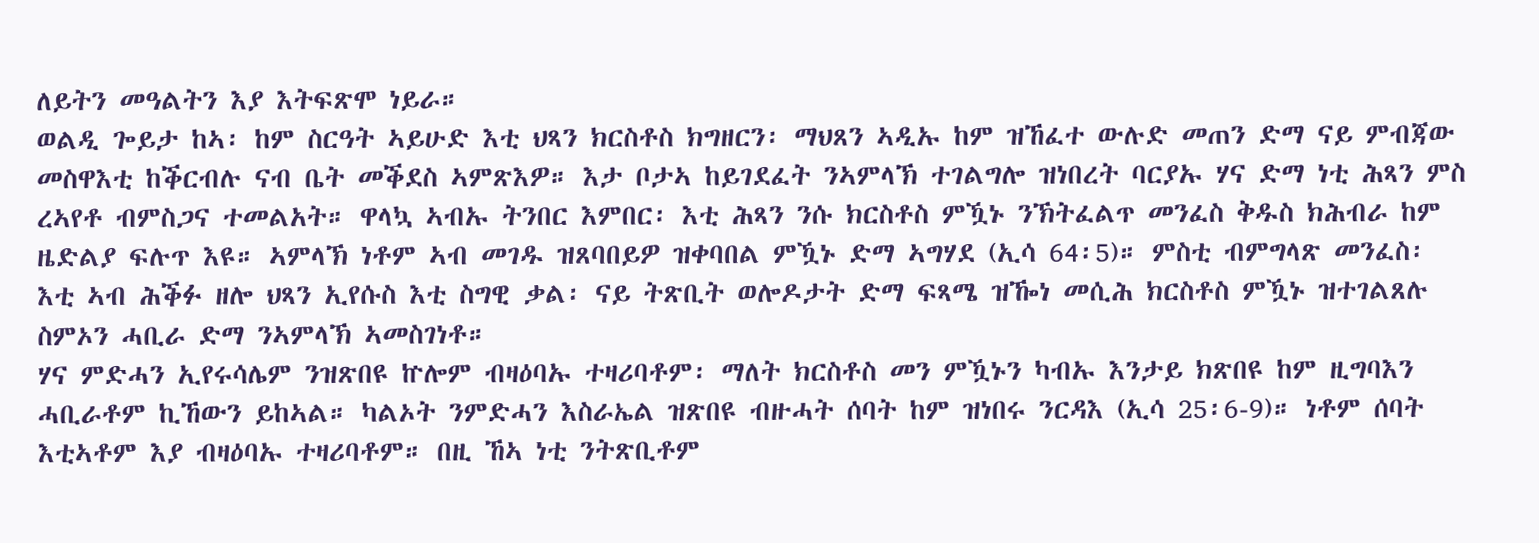ለይትን መዓልትን እያ እትፍጽሞ ነይራ።
ወልዲ ጐይታ ከኣ፡ ከም ስርዓት ኣይሁድ እቲ ህጻን ክርስቶስ ክግዘርን፡ ማህጸን ኣዲኡ ከም ዝኸፈተ ውሉድ መጠን ድማ ናይ ምብጃው መስዋእቲ ከቕርብሉ ናብ ቤት መቕደስ ኣምጽእዎ። እታ ቦታኣ ከይገደፈት ንኣምላኽ ተገልግሎ ዝነበረት ባርያኡ ሃና ድማ ነቲ ሕጻን ምስ ረኣየቶ ብምስጋና ተመልአት። ዋላኳ ኣብኡ ትንበር እምበር፡ እቲ ሕጻን ንሱ ክርስቶስ ምዃኑ ንኽትፈልጥ መንፈስ ቅዱስ ክሕብራ ከም ዜድልያ ፍሉጥ እዩ። ኣምላኽ ነቶም ኣብ መገዱ ዝጸባበይዎ ዝቀባበል ምዃኑ ድማ ኣግሃደ (ኢሳ 64፡5)። ምስቲ ብምግላጽ መንፈስ፡ እቲ ኣብ ሕቕፉ ዘሎ ህጻን ኢየሱስ እቲ ስግዊ ቃል፡ ናይ ትጽቢት ወሎዶታት ድማ ፍጻሜ ዝዀነ መሲሕ ክርስቶስ ምዃኑ ዝተገልጸሉ ስምኦን ሓቢራ ድማ ንኣምላኽ ኣመስገነቶ።
ሃና ምድሓን ኢየሩሳሌም ንዝጽበዩ ኵሎም ብዛዕባኡ ተዛሪባቶም፡ ማለት ክርስቶስ መን ምዃኑን ካብኡ እንታይ ክጽበዩ ከም ዚግባእን ሓቢራቶም ኪኸውን ይከኣል። ካልኦት ንምድሓን እስራኤል ዝጽበዩ ብዙሓት ሰባት ከም ዝነበሩ ንርዳእ (ኢሳ 25፡6-9)። ነቶም ሰባት እቲኣቶም እያ ብዛዕባኡ ተዛሪባቶም። በዚ ኸኣ ነቲ ንትጽቢቶም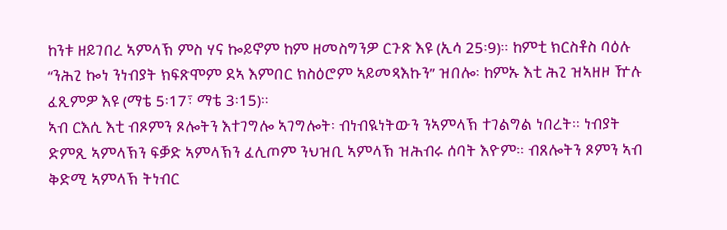ከንቱ ዘይገበረ ኣምላኽ ምስ ሃና ኰይኖም ከም ዘመስግንዎ ርጉጽ እዩ (ኢሳ 25፡9)። ከምቲ ክርስቶስ ባዕሉ “ንሕጊ ኰነ ንነብያት ክፍጽሞም ደኣ እምበር ክስዕሮም ኣይመጻእኩን” ዝበሎ፡ ከምኡ እቲ ሕጊ ዝኣዘዞ ዅሉ ፈጺምዎ እዩ (ማቴ 5፡17፣ ማቴ 3፡15)።
ኣብ ርእሲ እቲ ብጾምን ጾሎትን እተገግሎ ኣገግሎት፡ ብነብዪነትውን ንኣምላኽ ተገልግል ነበረት። ነብያት ድምጺ ኣምላኽን ፍቓድ ኣምላኽን ፈሊጦም ንህዝቢ ኣምላኽ ዝሕብሩ ሰባት እዮም። ብጸሎትን ጾምን ኣብ ቅድሚ ኣምላኽ ትነብር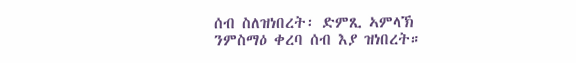ሰብ ስለዝነበረት፡ ድምጺ ኣምላኽ ንምስማዕ ቀረባ ሰብ እያ ዝነበረት።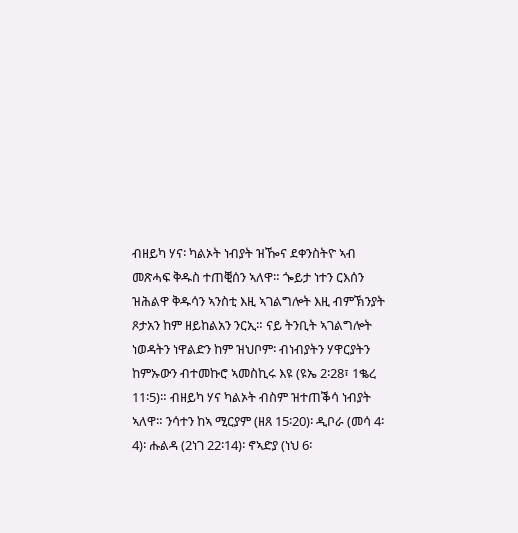ብዘይካ ሃና፡ ካልኦት ነብያት ዝዀና ደቀንስትዮ ኣብ መጽሓፍ ቅዱስ ተጠቒሰን ኣለዋ። ጐይታ ነተን ርእሰን ዝሕልዋ ቅዱሳን ኣንስቲ እዚ ኣገልግሎት እዚ ብምኽንያት ጾታአን ከም ዘይከልአን ንርኢ። ናይ ትንቢት ኣገልግሎት ነወዳትን ነዋልድን ከም ዝህቦም፡ ብነብያትን ሃዋርያትን ከምኡውን ብተመኩሮ ኣመስኪሩ እዩ (ዩኤ 2፡28፣ 1ቈረ 11፡5)። ብዘይካ ሃና ካልኦት ብስም ዝተጠቕሳ ነብያት ኣለዋ። ንሳተን ከኣ ሚርያም (ዘጸ 15፡20)፡ ዲቦራ (መሳ 4፡4)፡ ሑልዳ (2ነገ 22፡14)፡ ኖኣድያ (ነህ 6፡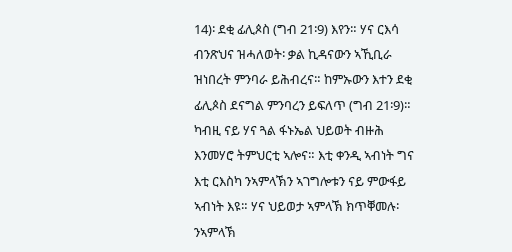14)፡ ደቂ ፊሊጶስ (ግብ 21፡9) እየን። ሃና ርእሳ ብንጽህና ዝሓለወት፡ ቃል ኪዳናውን ኣኺቢራ ዝነበረት ምንባራ ይሕብረና። ከምኡውን እተን ደቂ ፊሊጶስ ደናግል ምንባረን ይፍለጥ (ግብ 21፡9)።
ካብዚ ናይ ሃና ጓል ፋኑኤል ህይወት ብዙሕ እንመሃሮ ትምህርቲ ኣሎና። እቲ ቀንዲ ኣብነት ግና እቲ ርእስካ ንኣምላኽን ኣገግሎቱን ናይ ምውፋይ ኣብነት እዩ። ሃና ህይወታ ኣምላኽ ክጥቐመሉ፡ ንኣምላኽ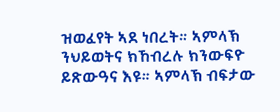ዝወፈየት ኣደ ነበረት። ኣምላኽ ንህይወትና ክኸብረሉ ክንውፍዮ ይጽውዓና እዩ። ኣምላኽ ብፍታው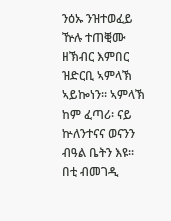ንዕኡ ንዝተወፈይ ዅሉ ተጠቒሙ ዘኽብር እምበር ዝድርቢ ኣምላኽ ኣይኰነን። ኣምላኽ ከም ፈጣሪ፡ ናይ ኵለንተናና ወናንን ብዓል ቤትን እዩ። በቲ ብመገዲ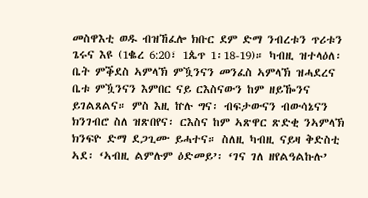መስዋእቲ ወዱ ብዝኸፈሎ ክቡር ደም ድማ ንብረቱን ጥሪቱን ጌሩና እዩ (1ቈረ 6:20፣ 1ጴጥ 1፡18-19)። ካብዚ ዝተላዕለ፡ ቤት ምቕደስ ኣምላኽ ምዃንናን መንፈስ ኣምላኽ ዝሓደረና ቤቱ ምዃንናን እምበር ናይ ርእስናውን ከም ዘይዀንና ይገልጸልና። ምስ እዚ ኵሉ ግና፡ ብፍታውናን ብውሳኔናን ክንገብሮ ስለ ዝጽበየና፡ ርእስና ከም ኣጽዋር ጽድቂ ንኣምላኽ ክንፍዮ ድማ ደጋጊሙ ይሓተና። ስለዚ ካብዚ ናይዛ ቅድስቲ ኣደ፡ ‘ኣብዚ ልምሉም ዕድመይ’፡ ‘ገና ገለ ዘየልዓልኩሉ’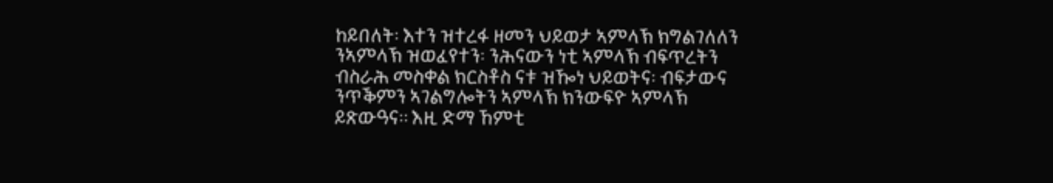ከይበለት፡ እተን ዝተረፋ ዘመን ህይወታ ኣምላኽ ክግልገለለን ንኣምላኽ ዝወፈየተን፡ ንሕናውን ነቲ ኣምላኽ ብፍጥረትን ብስራሕ መስቀል ክርስቶስ ናቱ ዝዀነ ህይወትና፡ ብፍታውና ንጥቕምን ኣገልግሎትን ኣምላኽ ክንውፍዮ ኣምላኽ ይጽውዓና። እዚ ድማ ኸምቲ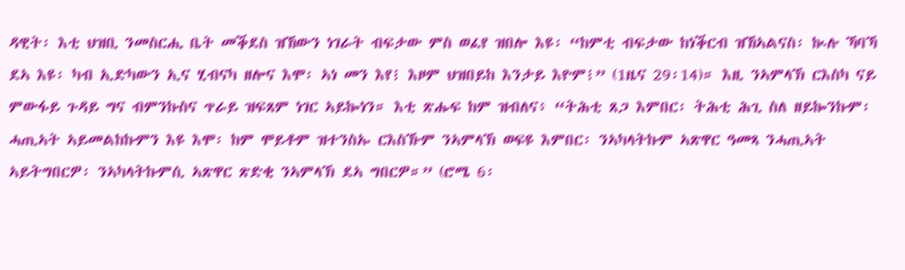ዳዊት፡ እቲ ህዝቢ ንመስርሒ ቤት መቕደስ ዝኸውን ነገራት ብፍታው ምስ ወፈየ ዝበሎ እዩ፡ “ከምቲ ብፍታው ከነቕርብ ዝኸኣልናስ፡ ኲሉ ኻባኻ ደኣ እዩ፡ ካብ ኢድካውን ኢና ሂብናካ ዘሎና እሞ፡ ኣነ መን እየ፧ እዞም ህዝበይከ እንታይ እዮም፧” (1ዜና 29፡14)። እዚ ንኣምላኽ ርእስካ ናይ ምውፋይ ጉዳይ ግና ብምንኩስና ጥራይ ዝፍጸም ነገር ኣይኰነን። እቲ ጽሑፍ ከም ዝብለና፥ “ትሕቲ ጸጋ እምበር፡ ትሕቲ ሕጊ ስለ ዘይኰንኩም፡ ሓጢኣት ኣይመልከኩምን እዩ እሞ፡ ከም ሞይቶም ዝተንስኡ ርእስኹም ንኣምላኽ ወፍዩ እምበር፡ ንኣካላትኩም ኣጽዋር ዓመጻ ንሓጢኣት ኣይትግበርዎ፡ ንኣካላትኩምሲ ኣጽዋር ጽድቂ ንኣምላኽ ደኣ ግበርዎ።” (ሮሜ 6፡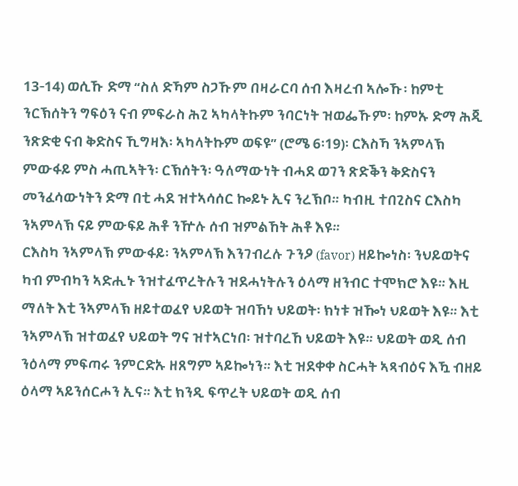13-14) ወሲኹ ድማ “ስለ ድኻም ስጋኹም በዛራርባ ሰብ እዛረብ ኣሎኹ፡ ከምቲ ንርኽሰትን ግፍዕን ናብ ምፍራስ ሕጊ ኣካላትኩም ንባርነት ዝወፌኹም፡ ከምኡ ድማ ሕጂ ንጽድቂ ናብ ቅድስና ኺግዛእ፡ ኣካላትኩም ወፍዩ” (ሮሜ 6፡19)፡ ርእስኻ ንኣምላኽ ምውፋይ ምስ ሓጢኣትን፡ ርኽሰትን፡ ዓለማውነት ብሓደ ወገን ጽድቕን ቅድስናን መንፈሳውነትን ድማ በቲ ሓደ ዝተኣሳሰር ኰይኑ ኢና ንረኽቦ። ካብዚ ተበጊስና ርእስካ ንኣምላኽ ናይ ምውፍይ ሕቶ ንዅሉ ሰብ ዝምልኸት ሕቶ እዩ።
ርእስካ ንኣምላኽ ምውፋይ፡ ንኣምላኽ እንገብረሉ ጉንዖ (favor) ዘይኰነስ፡ ንህይወትና ካብ ምብካን ኣድሒኑ ንዝተፈጥረትሉን ዝደሓነትሉን ዕላማ ዘንብር ተሞክሮ እዩ። እዚ ማለት እቲ ንኣምላኽ ዘይተወፈየ ህይወት ዝባኸነ ህይወት፡ ክነቱ ዝዀነ ህይወት እዩ። እቲ ንኣምላኽ ዝተወፈየ ህይወት ግና ዝተኣርነበ፡ ዝተባረኸ ህይወት እዩ። ህይወት ወዲ ሰብ ንዕላማ ምፍጣሩ ንምርድኡ ዘጸግም ኣይኰነን። እቲ ዝደቀቀ ስርሓት ኣጻብዕና እዃ ብዘይ ዕላማ ኣይንሰርሖን ኢና። እቲ ክንዲ ፍጥረት ህይወት ወዲ ሰብ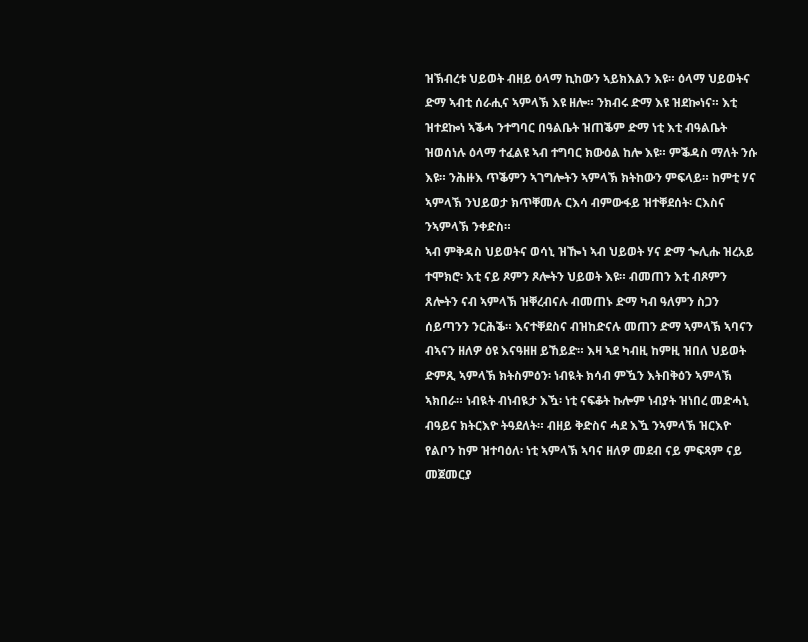ዝኽብረቱ ህይወት ብዘይ ዕላማ ኪከውን ኣይክእልን እዩ። ዕላማ ህይወትና ድማ ኣብቲ ሰራሒና ኣምላኽ እዩ ዘሎ። ንክብሩ ድማ እዩ ዝደኰነና። እቲ ዝተደኰነ ኣቕሓ ንተግባር በዓልቤት ዝጠቕም ድማ ነቲ እቲ ብዓልቤት ዝወሰነሉ ዕላማ ተፈልዩ ኣብ ተግባር ክውዕል ከሎ እዩ። ምቕዳስ ማለት ንሱ እዩ። ንሕዙእ ጥቕምን ኣገግሎትን ኣምላኽ ክትከውን ምፍላይ። ከምቲ ሃና ኣምላኽ ንህይወታ ክጥቐመሉ ርእሳ ብምውፋይ ዝተቐደሰት፡ ርእስና ንኣምላኽ ንቀድስ።
ኣብ ምቅዳስ ህይወትና ወሳኒ ዝዀነ ኣብ ህይወት ሃና ድማ ጐሊሑ ዝረአይ ተሞክሮ፡ እቲ ናይ ጾምን ጾሎትን ህይወት እዩ። ብመጠን እቲ ብጾምን ጸሎትን ናብ ኣምላኽ ዝቐረብናሉ ብመጠኑ ድማ ካብ ዓለምን ስጋን ሰይጣንን ንርሕቕ። እናተቐደስና ብዝከድናሉ መጠን ድማ ኣምላኽ ኣባናን ብኣናን ዘለዎ ዕዩ እናዓዘዘ ይኸይድ። እዛ ኣደ ካብዚ ከምዚ ዝበለ ህይወት ድምጺ ኣምላኽ ክትስምዕን፡ ነብዪት ክሳብ ምዃን እትበቅዕን ኣምላኽ ኣክበራ። ነብዪት ብነብዪታ እዃ፡ ነቲ ናፍቆት ኩሎም ነብያት ዝነበረ መድሓኒ ብዓይና ክትርእዮ ትዓደለት። ብዘይ ቅድስና ሓደ እዃ ንኣምላኽ ዝርእዮ የልቦን ከም ዝተባዕለ፡ ነቲ ኣምላኽ ኣባና ዘለዎ መደብ ናይ ምፍጻም ናይ መጀመርያ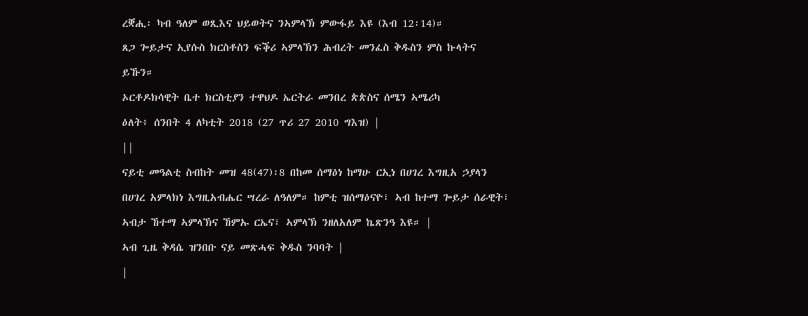ረቛሒ፡ ካብ ዓለም ወጺእና ህይወትና ንኣምላኽ ምውፋይ እዩ (እብ 12፡14)።
ጸጋ ጐይታና ኢየሱስ ክርስቶስን ፍቕሪ ኣምላኽን ሕብረት መንፈስ ቅዱስን ምስ ኩላትና ይኹን።
ኦርቶዶክሳዊት ቤተ ክርስቲያን ተዋህዶ ኤርትራ መንበረ ጵጵስና ሰሜን ኣሜሪካ
ዕለት፥ ሰንበት 4 ለካቲት 2018 (27 ጥሪ 27 2010 ግእዝ) |
||
ናይቲ መዓልቲ ስብከት መዝ 48(47)፡8 በከመ ሰማዕነ ከማሁ ርኢነ በሀገረ እግዚአ ኃያላን በሀገረ አምላክነ እግዚአብሔር ሣረራ ለዓለም። ከምቲ ዝሰማዕናዮ፣ ኣብ ከተማ ጐይታ ሰራዊት፣ ኣብታ ኸተማ ኣምላኽና ኸምኡ ርኤና፣ ኣምላኽ ንዘለአለም ኬጽንዓ እዩ። |
ኣብ ጊዜ ቅዳሴ ዝንበቡ ናይ መጽሓፍ ቅዱስ ንባባት |
|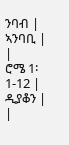ንባብ |
ኣንባቢ |
|
ሮሜ 1፡1-12 |
ዲያቆን |
|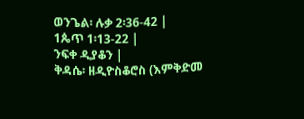ወንጌል፡ ሉቃ 2፡36-42 |
1ጴጥ 1፡13-22 |
ንፍቀ ዲያቆን |
ቅዳሴ፡ ዘዲዮስቆሮስ (እምቅድመ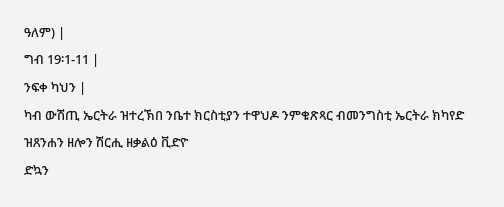ዓለም) |
ግብ 19፡1-11 |
ንፍቀ ካህን |
ካብ ውሽጢ ኤርትራ ዝተረኽበ ንቤተ ክርስቲያን ተዋህዶ ንምቁጽጻር ብመንግስቲ ኤርትራ ክካየድ ዝጸንሐን ዘሎን ሽርሒ ዘቃልዕ ቪድዮ
ድኳን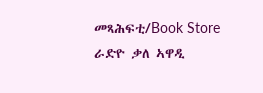መጻሕፍቲ/Book Store
ራድዮ ቃለ ኣዋዲ